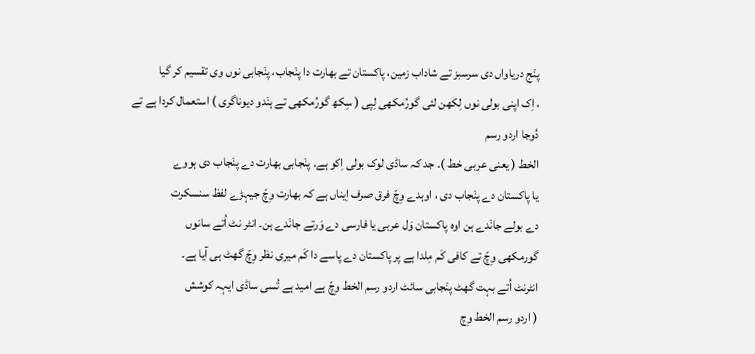پنٛج دریاواں دی سرسبز تے شاداب زمین، پاکستان تے بھارت دا پنٛجاب، پنٛجابی نوں وی تقسیم کر گیا
، اِک اپنی بولی نوں لِکھن لئی گورُمکھی لِپی ( سِکھ گورُمکھی تے ہنٛدو دیوناگری ) استعمال کردا ہے تے
دُوجا اردو رسم
الخط ( یعنی عربی خط )۔ جد کہ ساڈی لوک بولی اِکو ہے۔ پنٛجابی بھارت دے پنٛجاب دی ہووے
یا پاکستان دے پنٛجاب دی ، اوہدے وِچّ فرق صرف اِیناں ہے کہ بھارت وِچّ جیہڑے لفظ سنسکرت
دے بولے جانٛدے ہن اوہ پاکستان وَل عربی یا فارسی دے وَرتے جانٛدے ہن۔ انٹر نٹ اُتے سانوں
گورمکھی وِچّ تے کافی کَم مِلدا ہے پر پاکستان دے پاسے دا کَم میری نظر وِچّ گھٹ ہی آیا ہے۔
انٹرنٹ اُتے بہت گھٹ پنٛجابی سائٹ اردو رسم الخط وِچّ ہے امید ہے تُسی ساڈی ایہہ کوشش
( اردو رسم الخط وِچ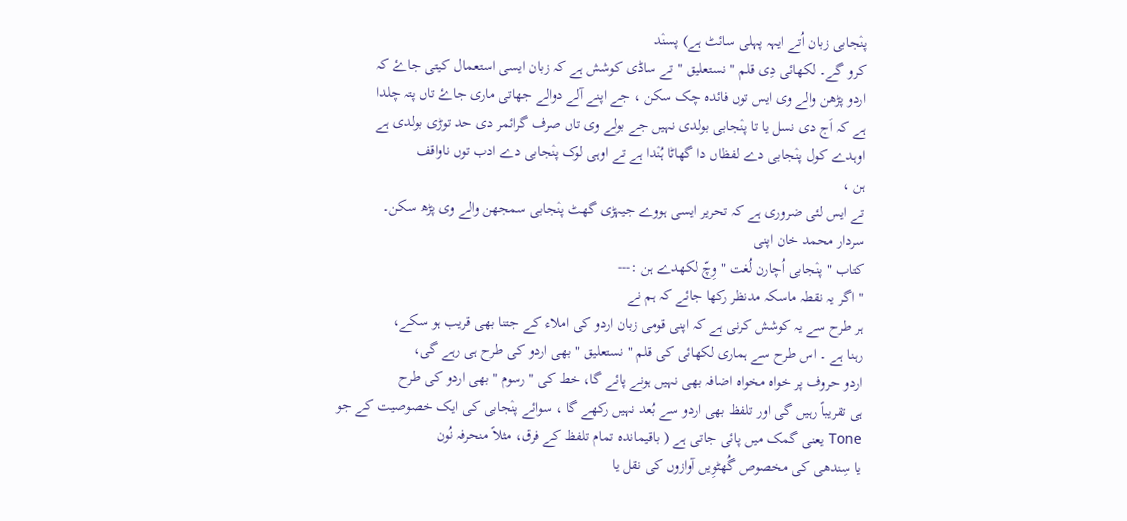پنٛجابی زبان اُتے ایہہ پہلی سائٹ ہے) پسنٛد
کرو گے۔ لکھائی دِی قلم " نستعلیق " تے ساڈی کوشش ہے کہ زبان ایسی استعمال کیتی جاۓ کہ
اردو پڑھن والے وی ایس توں فائدہ چک سکن ، جے اپنے آلے دوالے جھاتی ماری جاۓ تاں پتہ چلدا
ہے کہ اَج دی نسل یا تا پنٛجابی بولدی نہیں جے بولے وی تاں صرف گرائمر دی حد توڑی بولدی ہے
اوہدے کول پنٛجابی دے لفظاں دا گھاٹا ہُنٛدا ہے تے اوہی لوک پنٛجابی دے ادب توں ناواقف
ہن ،
تے ایس لئی ضروری ہے کہ تحریر ایسی ہووے جیہڑی گھٹ پنٛجابی سمجھن والے وی پڑھ سکن۔
سردار محمد خان اپنی
کتاب " پنٛجابی اُچارن لُغت " وِچّ لکھدے ہن :---
" اگر یہ نقطہ ماسکہ مدنظر رکھا جائے کہ ہم نے
ہر طرح سے یہ کوشش کرنی ہے کہ اپنی قومی زبان اردو کی املاء کے جتنا بھی قریب ہو سکے،
رہنا ہے ۔ اس طرح سے ہماری لکھائی کی قلم " نستعلیق " بھی اردو کی طرح ہی رہے گی،
اردو حروف پر خواہ مخواہ اضافہ بھی نہیں ہونے پائے گا، خط کی " رسوم " بھی اردو کی طرح
ہی تقریباً رہیں گی اور تلفظ بھی اردو سے بُعد نہیں رکھے گا ، سوائے پنٛجابی کی ایک خصوصیت کے جو
Tone یعنی گمک میں پائی جاتی ہے ( باقیماندہ تمام تلفظ کے فرق، مثلاً منحرفہ نُون
یا سِندھی کی مخصوص گُھٹوِیں آوازوں کی نقل یا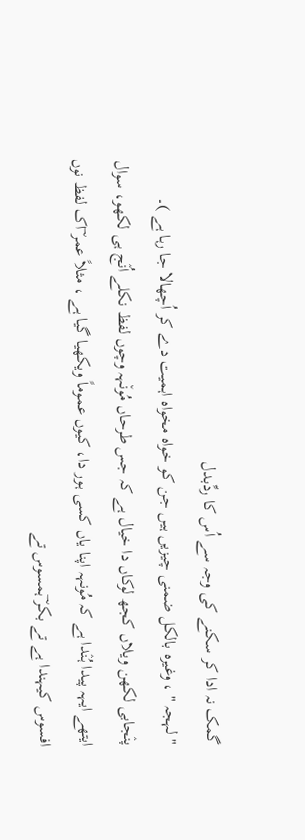گمک نہ ادا کر سکنے کی وجہ سے اُس کا ردِّبدل
" لہجہ " ، وغیرہ بالکل ضمنی چیزیں ہیں جن کو خواہ مخواہ اہمیت دے کر اُچھالا جا رہا ہے )۔
پنٛجابی لکھن ویلاں کجھ لوکاں دا خیال ہے کہ جس طرحاں مُون٘ہہ وچوں لفظ نکلے اُنٛج ہی لکھو، سوال ایتھے ایہہ پیدا ہُنٛدا ہے کہ مُونہہ اپنا یاں کسی ہور دا، کیوں عموماً ویکھیا گیا ہے ، مثلاً عمر ؔاک لفظ نوں افسوس کیہندا ہے تے بکر ؔہمسوس تے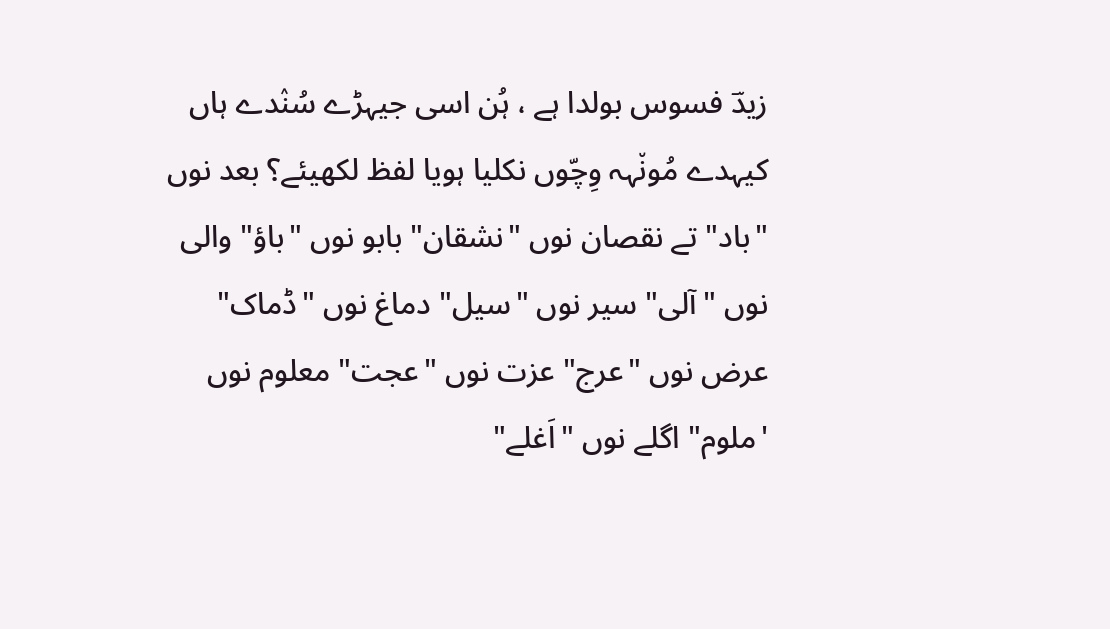زیدؔ فسوس بولدا ہے ، ہُن اسی جیہڑے سُنٛدے ہاں کیہدے مُون٘ہہ وِچّوں نکلیا ہویا لفظ لکھیئے؟ بعد نوں "باد" تے نقصان نوں "نشقان" بابو نوں "باؤ" والی نوں "آلی" سیر نوں "سیل" دماغ نوں "ڈماک" عرض نوں "عرج" عزت نوں "عجت" معلوم نوں 'ملوم" اگلے نوں "اَغلے"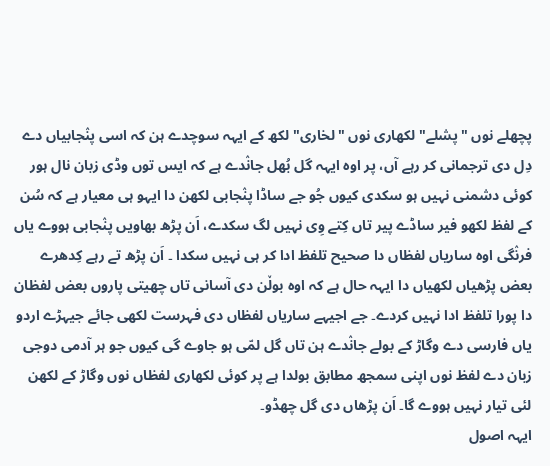پچھلے نوں "پشلے" لکھاری نوں "لخاری" لکھ کے ایہہ سوچدے ہن کہ اسی پنٛجابیاں دے دِل دی ترجمانی کر رہے آں، پر اوہ ایہہ گل بُھل جانٛدے ہے کہ ایس توں وڈی زبان نال ہور کوئی دشمنی نہیں ہو سکدی کیوں جُو جے ساڈا پنٛجابی لکھن دا ایہو ہی معیار ہے کہ سُن کے لفظ لکھو فیر ساڈے پیر تاں کِتے وِی نہیں لگ سکدے، اَن پڑھ بھاویں پنٛجابی ہووے یاں فرنٛگی اوہ ساریاں لفظاں دا صحیح تلفظ ادا کر ہی نہیں سکدا ۔ اَن پڑھ تے رہے کِدھرے بعض پڑھیاں لکھیاں دا ایہہ حال ہے کہ اوہ بوڵن دی آسانی تاں چھیتی پاروں بعض لفظان دا پورا تلفظ ادا نہیں کردے۔ جے اجیہے ساریاں لفظاں دی فہرست لکھی جائے جیہڑے اردو یاں فارسی دے وگاڑ کے بولے جانٛدے ہن تاں گل لمّی ہو جاوے گی کیوں جو ہر آدمی دوجی زبان دے لفظ نوں اپنی سمجھ مطابق بولدا ہے پر کوئی لکھاری لفظاں نوں وگاڑ کے لکھن لئی تیار نہیں ہووے گا۔ اَن پڑھاں دی گل چھڈو۔
ایہہ اصول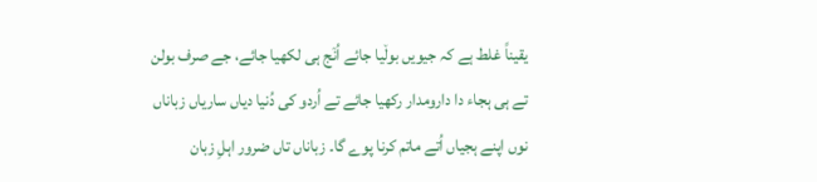یقیناً غلط ہے کہ جیویں بوڵیا جائے اُنٛج ہی لکھیا جائے، جے صرف بولن تے ہی ہجاء دا دارومدار رکھیا جائے تے اُردو کی دُنیا دیاں ساریاں زباناں نوں اپنے ہجیاں اُتے ماتم کرنا پوے گا۔ زباناں تاں ضرور اہلِ زبان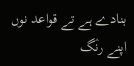بنادے ہے تے قواعد نوں اپنے رنٛگ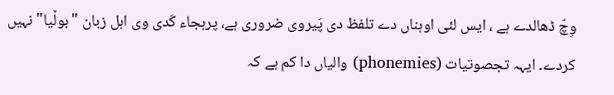وِچّ ڈھالدے ہے ، ایس لئی اوہناں دے تلفظ دی پَیروی ضروری ہے، پرہجاء کَدی وی اہل زبان "بوڵیا" نہیں کردے۔ ایہہ تجصوتیات (phonemies) والیاں دا کم ہے کہ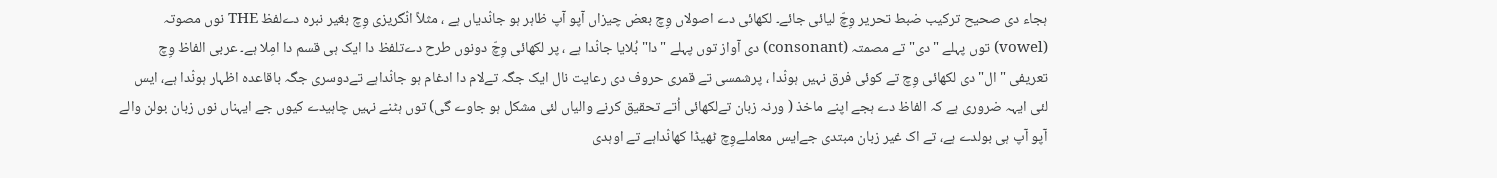ہجاء دی صحیح ترکیب ضبط تحریر وِچّ لیائی جائے۔ لکھائی دے اصولاں وِچ بعض چیزاں آپو آپ ظاہر ہو جانٛدیاں ہے ، مثلاً انٛگریزی وِچ بغیر نبرہ دےلفظ THE نوں مصوتہ (vowel) توں پہلے "دی" تے مصمتہ (consonant) دی آواز توں پہلے "دا" بُلایا جانٛدا ہے ، پر لکھائی وِچّ دونوں طرح دےتلفظ دا ایک ہی قسم دا امِلا ہے۔ عربی الفاظ وِچ تعریفی "ال" دی لکھائی وِچ تے کوئی فرق نہیں ہونٛدا ، پرشمسی تے قمری حروف دی رعایت نال ایک جگہ تےلام دا ادغام ہو جانٛداہے تےدوسری جگہ باقاعدہ اظہار ہونٛدا ہے، ایس لئی ایہہ ضروری ہے کہ الفاظ دے ہجے اپنے ماخذ ( ورنہ زبان تےلکھائی اُتے تحقیق کرنے والیاں لئی مشکل ہو جاوے گی) توں ہٹنے نہیں چاہیدے کیوں جے ایہناں نوں زبان بولن والے آپو آپ ہی بولدے ہے، تے اک غیر زبان مبتدی جےایس معاملےوِچ ٹھیڈا کھانٛداہے تے اوہدی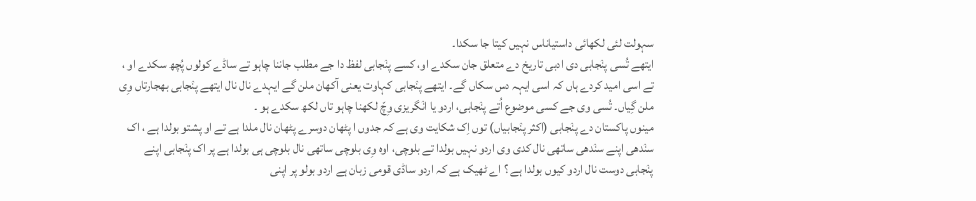سہولت لئی لکھائی داستیاناس نہیں کیتا جا سکدا۔
ایتھے تُسی پنٛجابی دی ادبی تاریخ دے متعلق جان سکدے او، کسے پنٛجابی لفظ دا جے مطلب جاننا چاہو تے ساڈے کولوں پُچھ سکدے او ، تے اسی امید کردے ہاں کہ اسی ایہہ دس سکاں گے۔ ایتھے پنٛجابی کہاوت یعنی آکھان ملن گے ایہدے نال نال ایتھے پنٛجابی بھجارتاں وِی ملن گِیاں۔ تُسی وی جے کسی موضوع اُتے پنٛجابی، اردو یا انٛگریزی وِچّ لکھنا چاہو تاں لکھ سکدے ہو ۔
مینوں پاکستان دے پنٛجابی (اکثر پنٛجابیاں) توں اِک شکایت وی ہے کہ جدوں ا پٹھان دوسرے پٹھان نال ملدا ہے تے او پشتو بولدا ہے ، اک سنٛدھی اپنے سنٛدھی ساتھی نال کدی وی اردو نہیں بولدا تے بلوچی، اوہ وِی بلوچی ساتھی نال بلوچی ہی بولدا ہے پر اک پنٛجابی اپنے پنٛجابی دوست نال اردو کیوں بولدا ہے ؟ اے ٹھیک ہے کہ اردو ساڈی قومی زبان ہے اردو بولو پر اپنی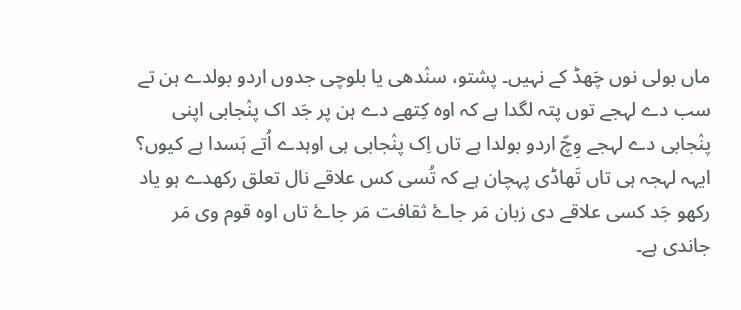ماں بولی نوں چَھڈ کے نہیں۔ پشتو، سنٛدھی یا بلوچی جدوں اردو بولدے ہن تے سب دے لہجے توں پتہ لگدا ہے کہ اوہ کِتھے دے ہن پر جَد اک پنٛجابی اپنی پنٛجابی دے لہجے وِچّ اردو بولدا ہے تاں اِک پنٛجابی ہی اوہدے اُتے ہَسدا ہے کیوں؟ ایہہ لہجہ ہی تاں تَھاڈی پہچان ہے کہ تُسی کس علاقے نال تعلق رکھدے ہو یاد رکھو جَد کسی علاقے دی زبان مَر جاۓ ثقافت مَر جاۓ تاں اوہ قوم وی مَر جاندی ہے۔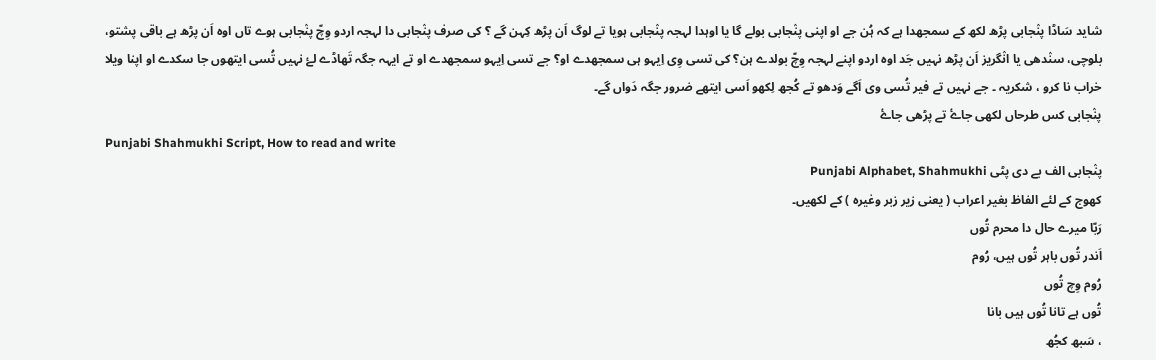شاید سَاڈا پنٛجابی پڑھ لکھ کے سمجھدا ہے کہ ہُن جے او اپنی پنٛجابی بولے گا یا اوہدا لہجہ پنٛجابی ہویا تے لوگ اَن پڑھ کِہن گے ؟ کی صرف پنٛجابی دا لہجہ اردو وِچّ پنٛجابی ہوے تاں اوہ اَن پڑھ ہے باقی پشتو، بلوچی، سنٛدھی یا انٛگریز اَن پڑھ نہیں جَد اوہ اردو اپنے لہجہ وِچّ بولدے ہن؟ کی تسی وِی اِیہو ہی سمجھدے او؟ جے تسی اِیہو سمجھدے او تے ایہہ جگہ تَھاڈے لۓ نہیں تُسی ایتھوں جا سکدے او اپنا ویلا خراب نا کرو ، شکریہ ۔ جے نہیں تے فیر تُسی وی اَگے وَدھو تے کُجھ لِکھو اَسی ایتھے ضرور جگہ دَواں گے۔
پنٛجابی کس طرحاں لکھی جاۓ تے پڑھی جاۓ
Punjabi Shahmukhi Script, How to read and write
پنٛجابی الف بے دی پٹی Punjabi Alphabet, Shahmukhi
کھوج کے لئے الفاظ بغیر اعراب ( یعنی زیر زبر وغیرہ ) کے لکھیں۔
رَبّا میرے حال دا محرم تُوں
اَندر تُوں باہر تُوں ہیں، رُوم
رُوم وِچ تُوں
تُوں ہے تانا تُوں ہیں بانا
، سَبھ کجُھ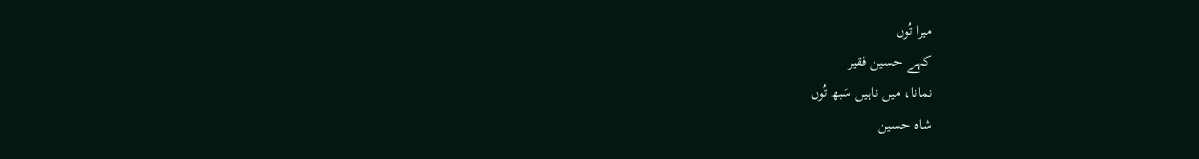میرا تُوں
کہے حسین فقیر
نمانا، میں ناہیں سَبھ تُوں
شاہ حسین